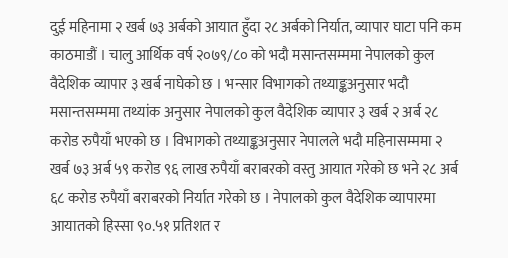दुई महिनामा २ खर्ब ७३ अर्बको आयात हुँदा २८ अर्बको निर्यात, व्यापार घाटा पनि कम
काठमाडौं । चालु आर्थिक वर्ष २०७९/८० को भदौ मसान्तसम्ममा नेपालको कुल वैदेशिक व्यापार ३ खर्ब नाघेको छ । भन्सार विभागको तथ्याङ्कअनुसार भदौ मसान्तसम्ममा तथ्यांक अनुसार नेपालको कुल वैदेशिक व्यापार ३ खर्ब २ अर्ब २८ करोड रुपैयाँ भएको छ । विभागको तथ्याङ्कअनुसार नेपालले भदौ महिनासम्ममा २ खर्ब ७३ अर्ब ५९ करोड ९६ लाख रुपैयाँ बराबरको वस्तु आयात गरेको छ भने २८ अर्ब ६८ करोड रुपैयाँ बराबरको निर्यात गरेको छ । नेपालको कुल वैदेशिक व्यापारमा आयातको हिस्सा ९०.५१ प्रतिशत र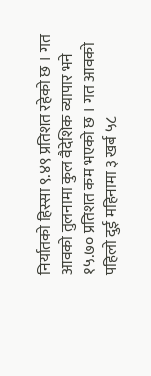निर्यातको हिस्सा ९.४९ प्रतिशत रहेको छ । गत आवको तुलनामा कुल वैदेशिक व्यापार भने १५.७० प्रतिशत कम भएको छ । गत आवको पहिलो दुई महिनामा ३ खर्ब ५८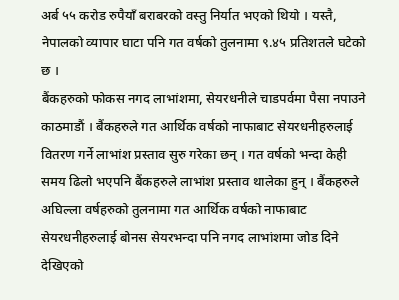अर्ब ५५ करोड रुपैयाँ बराबरको वस्तु निर्यात भएको थियो । यस्तै, नेपालको व्यापार घाटा पनि गत वर्षको तुलनामा ९.४५ प्रतिशतले घटेको छ ।
बैंकहरुको फोकस नगद लाभांशमा, सेयरधनीले चाडपर्वमा पैसा नपाउने
काठमाडौं । बैंकहरुले गत आर्थिक वर्षको नाफाबाट सेयरधनीहरुलाई वितरण गर्ने लाभांश प्रस्ताव सुरु गरेका छन् । गत वर्षको भन्दा केही समय ढिलो भएपनि बैंकहरुले लाभांश प्रस्ताव थालेका हुन् । बैंकहरुले अघिल्ला वर्षहरुको तुलनामा गत आर्थिक वर्षको नाफाबाट सेयरधनीहरुलाई बोनस सेयरभन्दा पनि नगद लाभांशमा जोड दिने देखिएको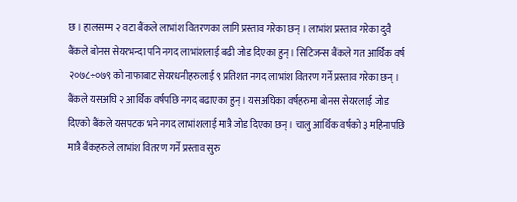छ । हालसम्म २ वटा बैंकले लाभांश वितरणका लागि प्रस्ताव गरेका छन् । लाभांश प्रस्ताव गरेका दुवै बैंकले बोनस सेयरभन्दा पनि नगद लाभांशलाई बढी जोड दिएका हुन् । सिटिजन्स बैंकले गत आर्थिक वर्ष २०७८÷०७९ को नाफाबाट सेयरधनीहरुलाई ९ प्रतिशत नगद लाभांश वितरण गर्ने प्रस्ताव गरेका छन् । बैंकले यसअघि २ आर्थिक वर्षपछि नगद बढाएका हुन् । यसअघिका वर्षहरुमा बोनस सेयरलाई जोड दिएको बैंकले यसपटक भने नगद लाभांशलाई मात्रै जोड दिएका छन् । चालु आर्थिक वर्षको ३ महिनापछि मात्रै बैंकहरुले लाभांश वितरण गर्ने प्रस्ताव सुरु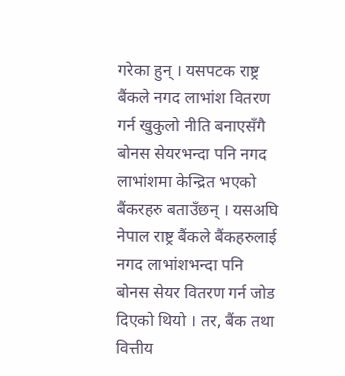गरेका हुन् । यसपटक राष्ट्र बैंकले नगद लाभांश वितरण गर्न खुकुलो नीति बनाएसँगै बोनस सेयरभन्दा पनि नगद लाभांशमा केन्द्रित भएको बैंकरहरु बताउँछन् । यसअघि नेपाल राष्ट्र बैंकले बैंकहरुलाई नगद लाभांशभन्दा पनि बोनस सेयर वितरण गर्न जोड दिएको थियो । तर, बैंक तथा वित्तीय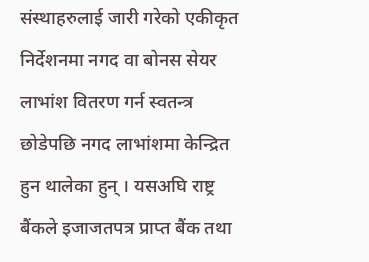संस्थाहरुलाई जारी गरेको एकीकृत निर्देशनमा नगद वा बोनस सेयर लाभांश वितरण गर्न स्वतन्त्र छोडेपछि नगद लाभांशमा केन्द्रित हुन थालेका हुन् । यसअघि राष्ट्र बैंकले इजाजतपत्र प्राप्त बैंक तथा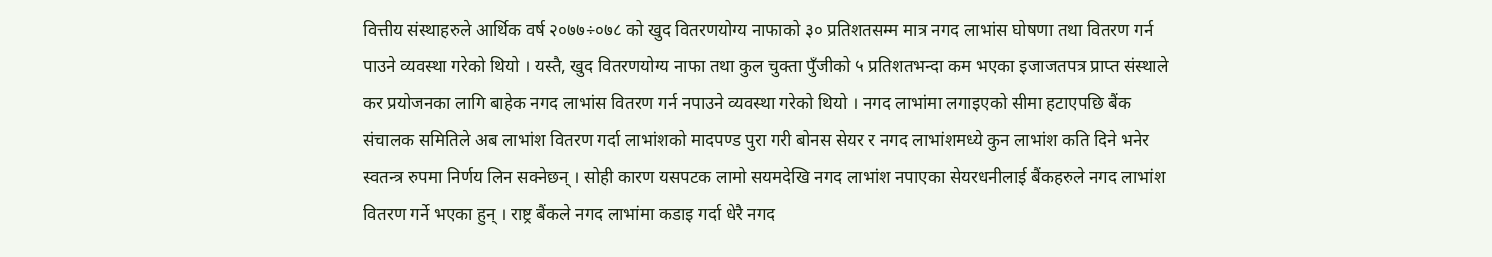वित्तीय संस्थाहरुले आर्थिक वर्ष २०७७÷०७८ को खुद वितरणयोग्य नाफाको ३० प्रतिशतसम्म मात्र नगद लाभांस घोषणा तथा वितरण गर्न पाउने व्यवस्था गरेको थियो । यस्तै, खुद वितरणयोग्य नाफा तथा कुल चुक्ता पुँजीको ५ प्रतिशतभन्दा कम भएका इजाजतपत्र प्राप्त संस्थाले कर प्रयोजनका लागि बाहेक नगद लाभांस वितरण गर्न नपाउने व्यवस्था गरेको थियो । नगद लाभांमा लगाइएको सीमा हटाएपछि बैंक संचालक समितिले अब लाभांश वितरण गर्दा लाभांशको मादपण्ड पुरा गरी बोनस सेयर र नगद लाभांशमध्ये कुन लाभांश कति दिने भनेर स्वतन्त्र रुपमा निर्णय लिन सक्नेछन् । सोही कारण यसपटक लामो सयमदेखि नगद लाभांश नपाएका सेयरधनीलाई बैंकहरुले नगद लाभांश वितरण गर्ने भएका हुन् । राष्ट्र बैंकले नगद लाभांमा कडाइ गर्दा धेरै नगद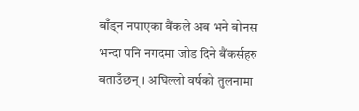बाँड्न नपाएका बैंकले अब भने बोनस भन्दा पनि नगदमा जोड दिने बैंकर्सहरु बताउँछन् । अघिल्लो वर्षको तुलनामा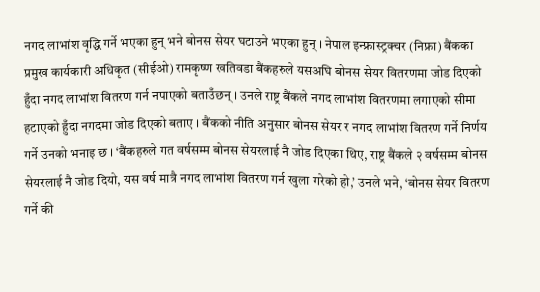नगद लाभांश वृद्धि गर्ने भएका हुन् भने बोनस सेयर घटाउने भएका हुन् । नेपाल इन्फ्रास्ट्रक्चर (निफ्रा) बैंकका प्रमुख कार्यकारी अधिकृत (सीईओ) रामकृष्ण खतिवडा बैंकहरुले यसअघि बोनस सेयर वितरणमा जोड दिएको हुँदा नगद लाभांश वितरण गर्न नपाएको बताउँछन् । उनले राष्ट्र बैंकले नगद लाभांश वितरणमा लगाएको सीमा हटाएको हुँदा नगदमा जोड दिएको बताए । बैंकको नीति अनुसार बोनस सेयर र नगद लाभांश वितरण गर्ने निर्णय गर्ने उनको भनाइ छ । ‘बैंकहरुले गत वर्षसम्म बोनस सेयरलाई नै जोड दिएका थिए, राष्ट्र बैंकले २ वर्षसम्म बोनस सेयरलाई नै जोड दियो, यस वर्ष मात्रै नगद लाभांश वितरण गर्न खुला गरेको हो,’ उनले भने, ‘बोनस सेयर वितरण गर्ने की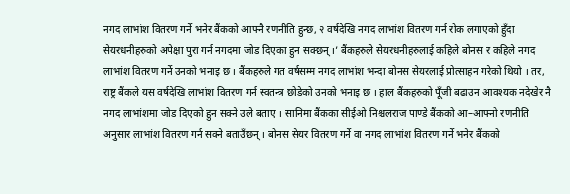नगद लाभांश वितरण गर्ने भनेर बैंकको आफ्नै रणनीति हुन्छ, २ वर्षदेखि नगद लाभांश वितरण गर्न रोक लगाएको हुँदा सेयरधनीहरुको अपेक्षा पुरा गर्न नगदमा जोड दिएका हुन सक्छन् ।’ बैंकहरुले सेयरधनीहरुलाई कहिले बोनस र कहिले नगद लाभांश वितरण गर्ने उनको भनाइ छ । बैंकहरुले गत वर्षसम्म नगद लाभांश भन्दा बोनस सेयरलाई प्रोत्साहन गरेको थियो । तर, राष्ट्र बैंकले यस वर्षदेखि लाभांश वितरण गर्न स्वतन्त्र छोडेको उनको भनाइ छ । हाल बैंकहरुको पूँजी बढाउन आवश्यक नदेखेर नै नगद लाभांशमा जोड दिएको हुन सक्ने उले बताए । सानिमा बैंकका सीईओ निश्चलराज पाण्डे बैंकको आ–आफ्नो रणनीति अनुसार लाभांश वितरण गर्न सक्ने बताउँछन् । बोनस सेयर वितरण गर्ने वा नगद लाभांश वितरण गर्ने भनेर बैंकको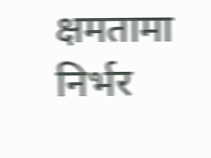क्षमतामा निर्भर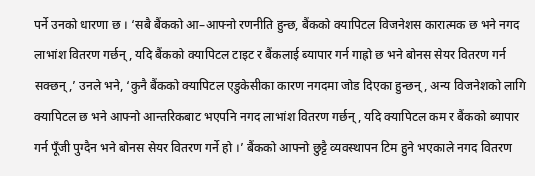पर्ने उनको धारणा छ । ‘सबै बैंकको आ–आफ्नो रणनीति हुन्छ, बैंकको क्यापिटल विजनेशस कारात्मक छ भने नगद लाभांश वितरण गर्छन्, यदि बैंकको क्यापिटल टाइट र बैंकलाई ब्यापार गर्न गाह्रो छ भने बोनस सेयर वितरण गर्न सक्छन्,’ उनले भने, ‘कुनै बैंकको क्यापिटल एडुकेसीका कारण नगदमा जोड दिएका हुन्छन्, अन्य विजनेशको लागि क्यापिटल छ भने आफ्नो आन्तरिकबाट भएपनि नगद लाभांश वितरण गर्छन्, यदि क्यापिटल कम र बैंकको ब्यापार गर्न पूँजी पुग्दैन भने बोनस सेयर वितरण गर्ने हो ।’ बैंकको आफ्नो छुट्टै व्यवस्थापन टिम हुने भएकाले नगद वितरण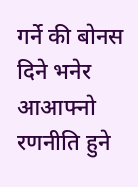गर्ने की बोनस दिने भनेर आआफ्नो रणनीति हुने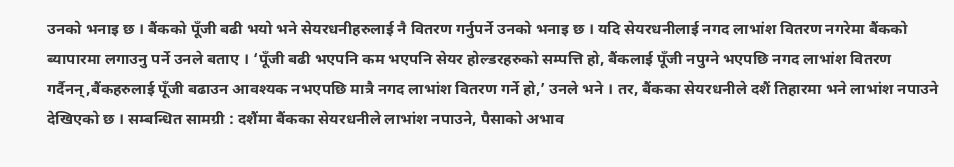उनको भनाइ छ । बैंकको पूँजी बढी भयो भने सेयरधनीहरुलाई नै वितरण गर्नुपर्ने उनको भनाइ छ । यदि सेयरधनीलाई नगद लाभांश वितरण नगरेमा बैंकको ब्यापारमा लगाउनु पर्ने उनले बताए । ‘पूँजी बढी भएपनि कम भएपनि सेयर होल्डरहरुको सम्पत्ति हो, बैंकलाई पूँजी नपुग्ने भएपछि नगद लाभांश वितरण गर्दैनन्,बैंकहरुलाई पूँजी बढाउन आवश्यक नभएपछि मात्रै नगद लाभांश वितरण गर्ने हो,’ उनले भने । तर, बैंकका सेयरधनीले दशैं तिहारमा भने लाभांश नपाउने देखिएको छ । सम्बन्धित सामग्री : दशैंमा बैंकका सेयरधनीले लाभांश नपाउने, पैसाको अभाव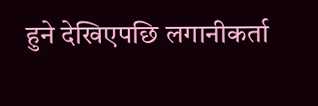हुने देखिएपछि लगानीकर्ता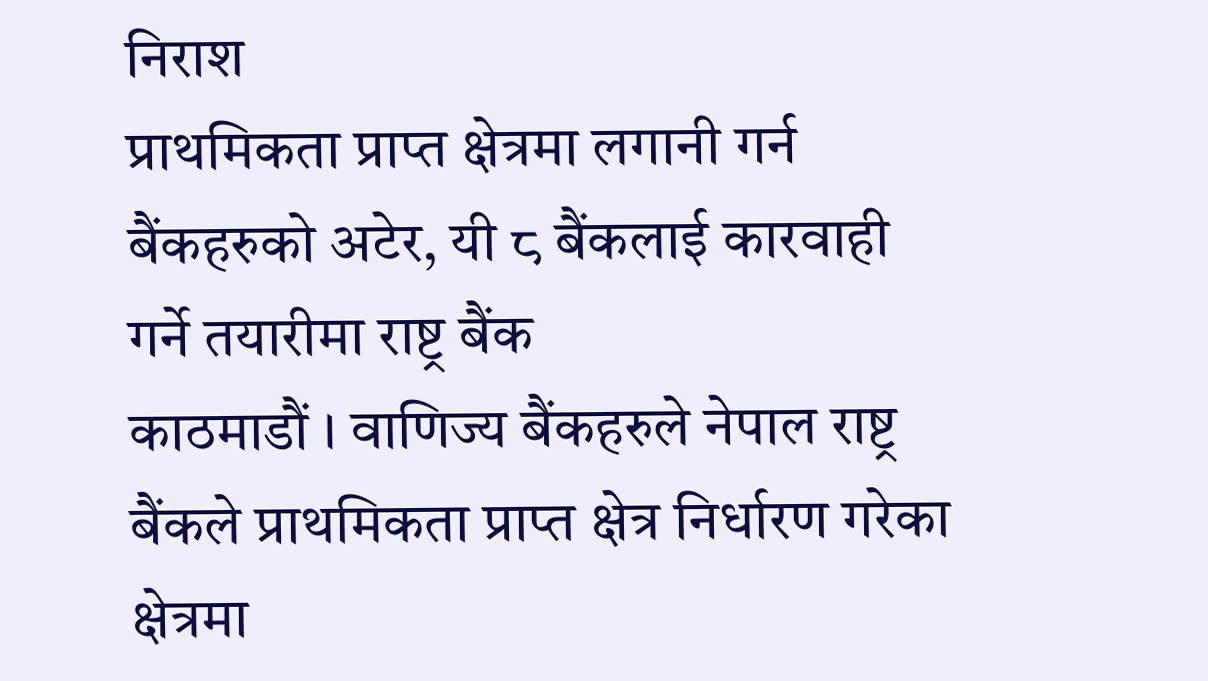निराश
प्राथमिकता प्राप्त क्षेत्रमा लगानी गर्न बैंकहरुको अटेर, यी ८ बैंकलाई कारवाही गर्ने तयारीमा राष्ट्र बैंक
काठमाडौं । वाणिज्य बैंकहरुले नेपाल राष्ट्र बैंकले प्राथमिकता प्राप्त क्षेत्र निर्धारण गरेका क्षेत्रमा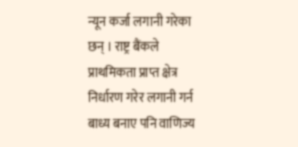न्यून कर्जा लगानी गरेका छन् । राष्ट्र बैंकले प्राथमिकता प्राप्त क्षेत्र निर्धारण गरेर लगानी गर्न बाध्य बनाए पनि वाणिज्य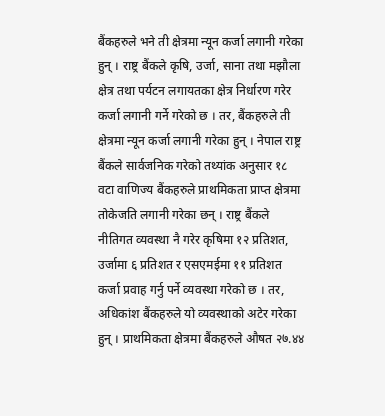बैंकहरुले भने ती क्षेत्रमा न्यून कर्जा लगानी गरेका हुन् । राष्ट्र बैंकले कृषि, उर्जा, साना तथा मझौला क्षेत्र तथा पर्यटन लगायतका क्षेत्र निर्धारण गरेर कर्जा लगानी गर्ने गरेको छ । तर, बैंकहरुले ती क्षेत्रमा न्यून कर्जा लगानी गरेका हुन् । नेपाल राष्ट्र बैंकले सार्वजनिक गरेको तथ्यांक अनुसार १८ वटा वाणिज्य बैंकहरुले प्राथमिकता प्राप्त क्षेत्रमा तोकेजति लगानी गरेका छन् । राष्ट्र बैंकले नीतिगत व्यवस्था नै गरेर कृषिमा १२ प्रतिशत, उर्जामा ६ प्रतिशत र एसएमईमा ११ प्रतिशत कर्जा प्रवाह गर्नु पर्ने व्यवस्था गरेको छ । तर, अधिकांश बैंकहरुले यो व्यवस्थाको अटेर गरेका हुन् । प्राथमिकता क्षेत्रमा बैंकहरुले औषत २७.४४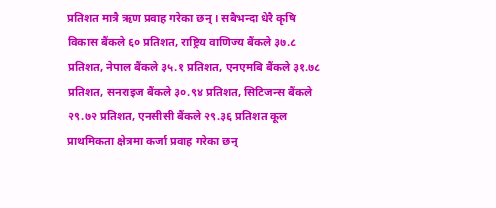प्रतिशत मात्रै ऋण प्रवाह गरेका छन् । सबैभन्दा धेरै कृषि विकास बैंकले ६० प्रतिशत, राष्ट्रिय वाणिज्य बैंकले ३७.८ प्रतिशत, नेपाल बैंकले ३५.१ प्रतिशत, एनएमबि बैंकले ३१.७८ प्रतिशत, सनराइज बैंकले ३०.९४ प्रतिशत, सिटिजन्स बैंकले २९.७२ प्रतिशत, एनसीसी बैंकले २९.३६ प्रतिशत कूल प्राथमिकता क्षेत्रमा कर्जा प्रवाह गरेका छन्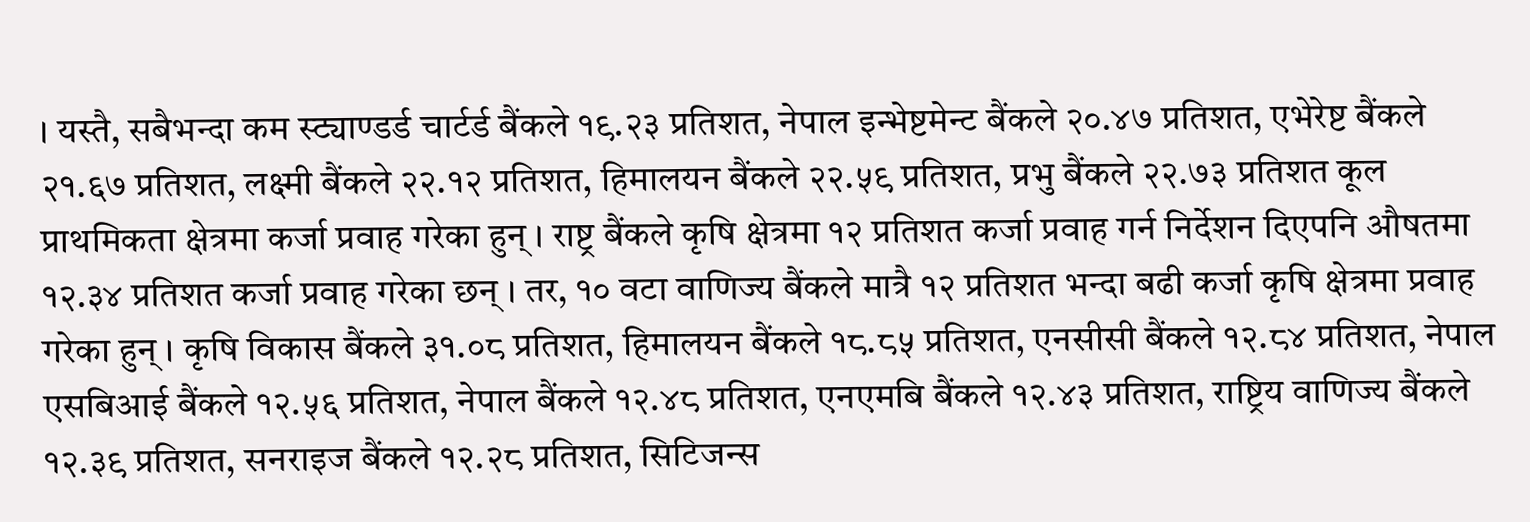। यस्तै, सबैभन्दा कम स्ट्याण्डर्ड चार्टर्ड बैंकले १९.२३ प्रतिशत, नेपाल इन्भेष्टमेन्ट बैंकले २०.४७ प्रतिशत, एभेरेष्ट बैंकले २१.६७ प्रतिशत, लक्ष्मी बैंकले २२.१२ प्रतिशत, हिमालयन बैंकले २२.५९ प्रतिशत, प्रभु बैंकले २२.७३ प्रतिशत कूल प्राथमिकता क्षेत्रमा कर्जा प्रवाह गरेका हुन् । राष्ट्र बैंकले कृषि क्षेत्रमा १२ प्रतिशत कर्जा प्रवाह गर्न निर्देशन दिएपनि औषतमा १२.३४ प्रतिशत कर्जा प्रवाह गरेका छन् । तर, १० वटा वाणिज्य बैंकले मात्रै १२ प्रतिशत भन्दा बढी कर्जा कृषि क्षेत्रमा प्रवाह गरेका हुन् । कृषि विकास बैंकले ३१.०८ प्रतिशत, हिमालयन बैंकले १८.८५ प्रतिशत, एनसीसी बैंकले १२.८४ प्रतिशत, नेपाल एसबिआई बैंकले १२.५६ प्रतिशत, नेपाल बैंकले १२.४८ प्रतिशत, एनएमबि बैंकले १२.४३ प्रतिशत, राष्ट्रिय वाणिज्य बैंकले १२.३९ प्रतिशत, सनराइज बैंकले १२.२८ प्रतिशत, सिटिजन्स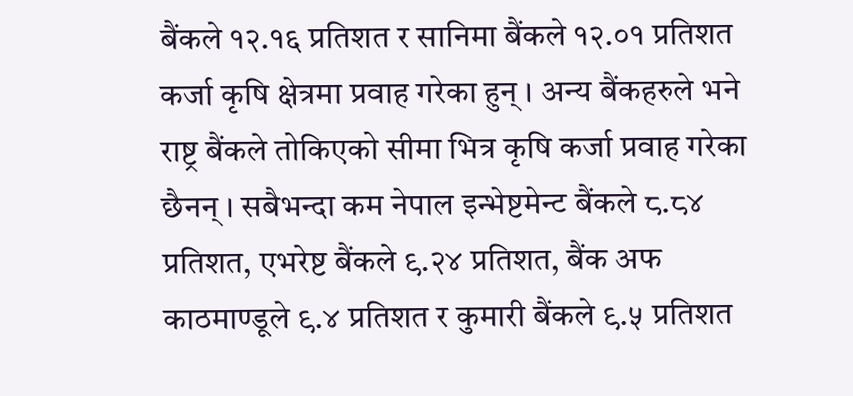बैंकले १२.१६ प्रतिशत र सानिमा बैंकले १२.०१ प्रतिशत कर्जा कृषि क्षेत्रमा प्रवाह गरेका हुन् । अन्य बैंकहरुले भने राष्ट्र बैंकले तोकिएको सीमा भित्र कृषि कर्जा प्रवाह गरेका छैनन् । सबैभन्दा कम नेपाल इन्भेष्टमेन्ट बैंकले ८.८४ प्रतिशत, एभरेष्ट बैंकले ९.२४ प्रतिशत, बैंक अफ काठमाण्डूले ९.४ प्रतिशत र कुमारी बैंकले ९.५ प्रतिशत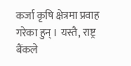कर्जा कृषि क्षेत्रमा प्रवाह गरेका हुन् । यस्तै, राष्ट्र बैंकले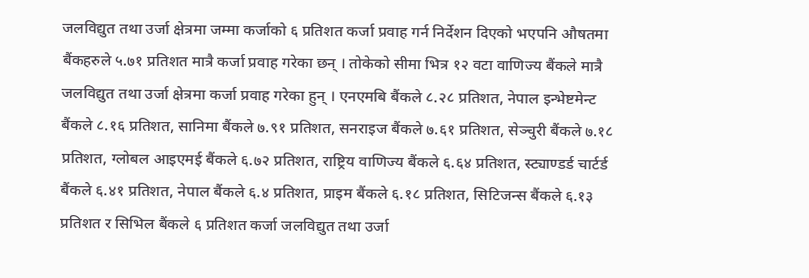जलविद्युत तथा उर्जा क्षेत्रमा जम्मा कर्जाको ६ प्रतिशत कर्जा प्रवाह गर्न निर्देशन दिएको भएपनि औषतमा बैंकहरुले ५.७१ प्रतिशत मात्रै कर्जा प्रवाह गरेका छन् । तोकेको सीमा भित्र १२ वटा वाणिज्य बैंकले मात्रै जलविद्युत तथा उर्जा क्षेत्रमा कर्जा प्रवाह गरेका हुन् । एनएमबि बैंकले ८.२८ प्रतिशत, नेपाल इन्भेष्टमेन्ट बैंकले ८.१६ प्रतिशत, सानिमा बैंकले ७.९१ प्रतिशत, सनराइज बैंकले ७.६१ प्रतिशत, सेञ्चुरी बैंकले ७.१८ प्रतिशत, ग्लोबल आइएमई बैंकले ६.७२ प्रतिशत, राष्ट्रिय वाणिज्य बैंकले ६.६४ प्रतिशत, स्ट्याण्डर्ड चार्टर्ड बैंकले ६.४१ प्रतिशत, नेपाल बैंकले ६.४ प्रतिशत, प्राइम बैंकले ६.१८ प्रतिशत, सिटिजन्स बैंकले ६.१३ प्रतिशत र सिभिल बैंकले ६ प्रतिशत कर्जा जलविद्युत तथा उर्जा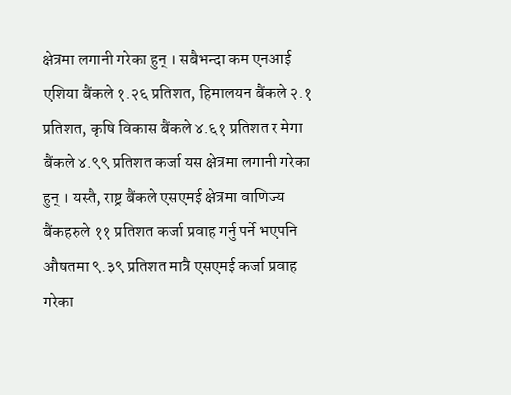क्षेत्रमा लगानी गरेका हुन् । सबैभन्दा कम एनआई एशिया बैंकले १.२६ प्रतिशत, हिमालयन बैंकले २.१ प्रतिशत, कृषि विकास बैंकले ४.६१ प्रतिशत र मेगा बैंकले ४.९९ प्रतिशत कर्जा यस क्षेत्रमा लगानी गरेका हुन् । यस्तै, राष्ट्र बैंकले एसएमई क्षेत्रमा वाणिज्य बैंकहरुले ११ प्रतिशत कर्जा प्रवाह गर्नु पर्ने भएपनि औषतमा ९.३९ प्रतिशत मात्रै एसएमई कर्जा प्रवाह गरेका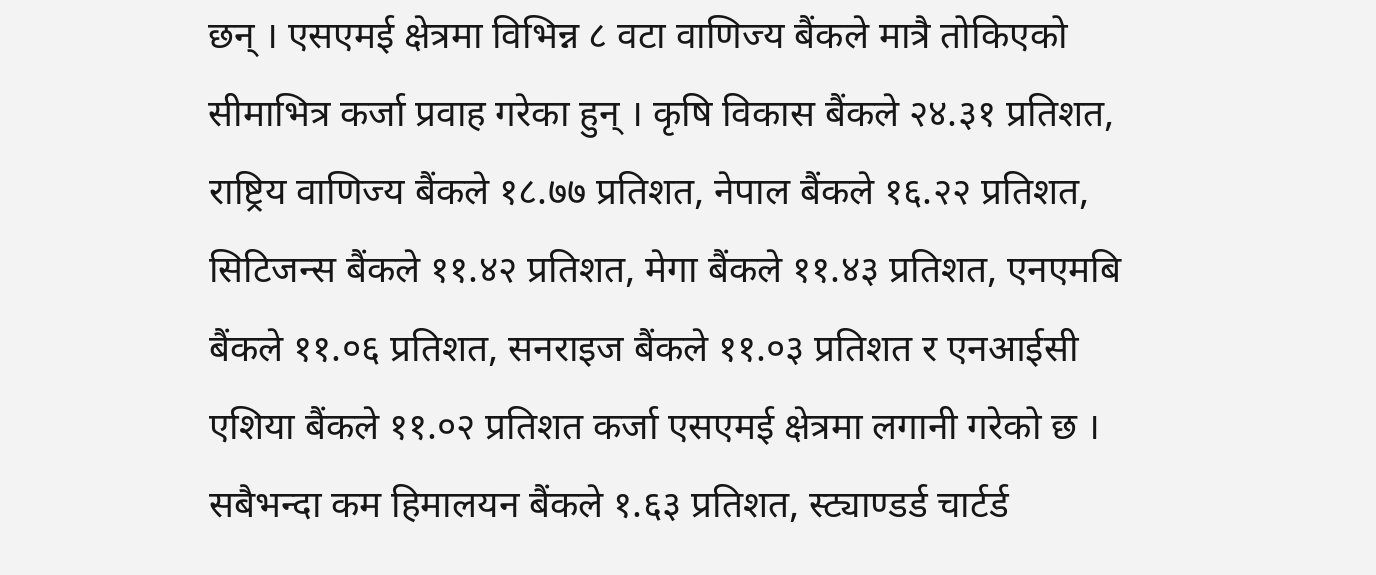छन् । एसएमई क्षेत्रमा विभिन्न ८ वटा वाणिज्य बैंकले मात्रै तोकिएको सीमाभित्र कर्जा प्रवाह गरेका हुन् । कृषि विकास बैंकले २४.३१ प्रतिशत, राष्ट्रिय वाणिज्य बैंकले १८.७७ प्रतिशत, नेपाल बैंकले १६.२२ प्रतिशत, सिटिजन्स बैंकले ११.४२ प्रतिशत, मेगा बैंकले ११.४३ प्रतिशत, एनएमबि बैंकले ११.०६ प्रतिशत, सनराइज बैंकले ११.०३ प्रतिशत र एनआईसी एशिया बैंकले ११.०२ प्रतिशत कर्जा एसएमई क्षेत्रमा लगानी गरेको छ । सबैभन्दा कम हिमालयन बैंकले १.६३ प्रतिशत, स्ट्याण्डर्ड चार्टर्ड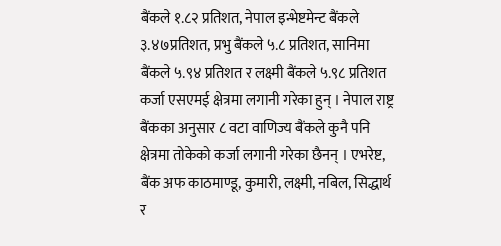बैंकले १.८२ प्रतिशत, नेपाल इन्भेष्टमेन्ट बैंकले ३.४७प्रतिशत, प्रभु बैंकले ५.८ प्रतिशत, सानिमा बैंकले ५.९४ प्रतिशत र लक्ष्मी बैंकले ५.९८ प्रतिशत कर्जा एसएमई क्षेत्रमा लगानी गरेका हुन् । नेपाल राष्ट्र बैंकका अनुसार ८ वटा वाणिज्य बैंकले कुनै पनि क्षेत्रमा तोकेको कर्जा लगानी गरेका छैनन् । एभरेष्ट, बैंक अफ काठमाण्डू, कुमारी, लक्ष्मी, नबिल, सिद्धार्थ र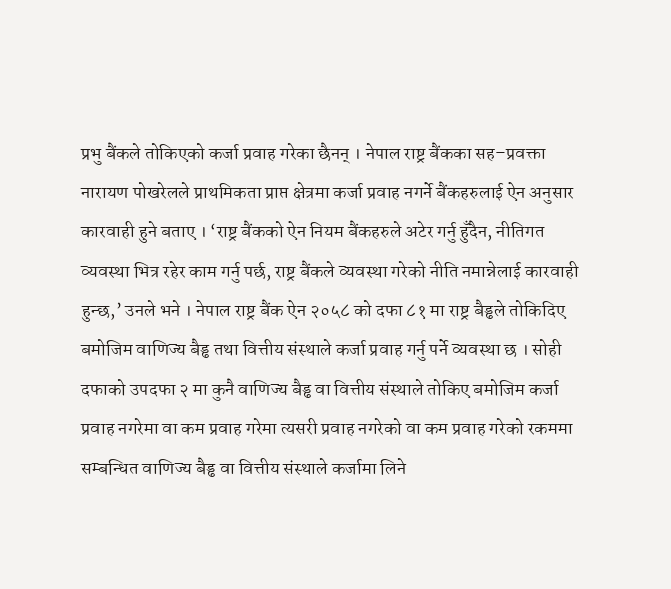प्रभु बैंकले तोकिएको कर्जा प्रवाह गरेका छैनन् । नेपाल राष्ट्र बैंकका सह–प्रवक्ता नारायण पोखरेलले प्राथमिकता प्राप्त क्षेत्रमा कर्जा प्रवाह नगर्ने बैंकहरुलाई ऐन अनुसार कारवाही हुने बताए । ‘राष्ट्र बैंकको ऐन नियम बैंकहरुले अटेर गर्नु हुँदैन, नीतिगत व्यवस्था भित्र रहेर काम गर्नु पर्छ, राष्ट्र बैंकले व्यवस्था गरेको नीति नमान्नेलाई कारवाही हुन्छ,’ उनले भने । नेपाल राष्ट्र बैंक ऐन २०५८ को दफा ८१ मा राष्ट्र बैड्ढले तोकिदिए बमोजिम वाणिज्य बैड्ढ तथा वित्तीय संस्थाले कर्जा प्रवाह गर्नु पर्ने व्यवस्था छ । सोही दफाको उपदफा २ मा कुनै वाणिज्य बैड्ढ वा वित्तीय संस्थाले तोकिए बमोजिम कर्जा प्रवाह नगरेमा वा कम प्रवाह गरेमा त्यसरी प्रवाह नगरेको वा कम प्रवाह गरेको रकममा सम्बन्धित वाणिज्य बैड्ढ वा वित्तीय संस्थाले कर्जामा लिने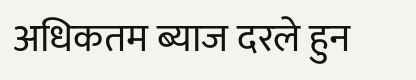अधिकतम ब्याज दरले हुन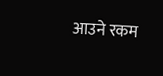आउने रकम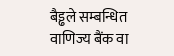बैड्ढले सम्बन्धित वाणिज्य बैंक वा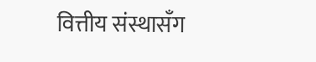वित्तीय संस्थासँग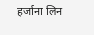हर्जाना लिन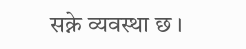सक्ने व्यवस्था छ ।